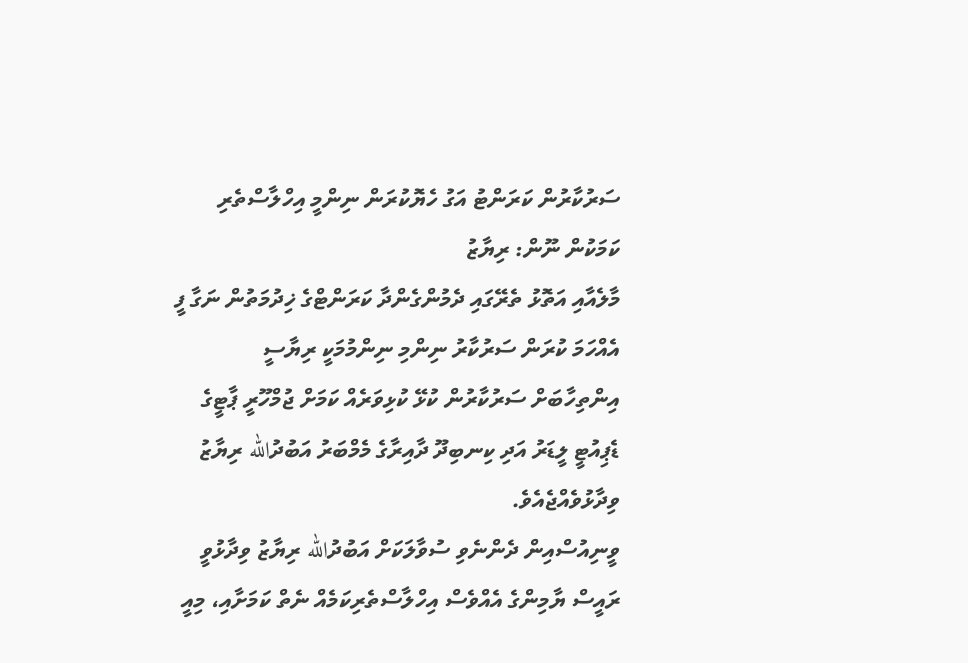ސަރުކާރުން ކަރަންޓު އަގު ހެޔޮކުރަން ނިންމީ އިހްލާސްތެރި ކަމަކުން ނޫން: ރިޔާޒު
މާލެއާއި އަތޮޅު ތެރޭގައި ދެމުންގެންދާ ކަރަންޓްގެ ޚިދުމަތުން ނަގާ ފީ އެއްހަމަ ކުރަން ސަރުކާރު ނިންމި ނިންމުމަކީ ރިޔާސީ އިންތިހާބަށް ސަރުކާރުން ކުޅޭ ކުޅިވަރެއް ކަމަށް ޖުމްހޫރީ ޕާޓީގެ ޑެޕިއުޓީ ލީޑަރު އަދި ކިނބިދޫ ދާއިރާގެ މެމްބަރު އަބުދުالله ރިޔާޒު ވިދާޅުވެއްޖެއެވެ.
ވީނިއުސްއިން ދެންނެވި ސުވާލަކަށް އަބުދުالله ރިޔާޒު ވިދާޅުވީ ރައީސް ޔާމިންގެ އެއްވެސް އިހްލާސްތެރިކަމެއް ނެތް ކަމަށާއި، މިއީ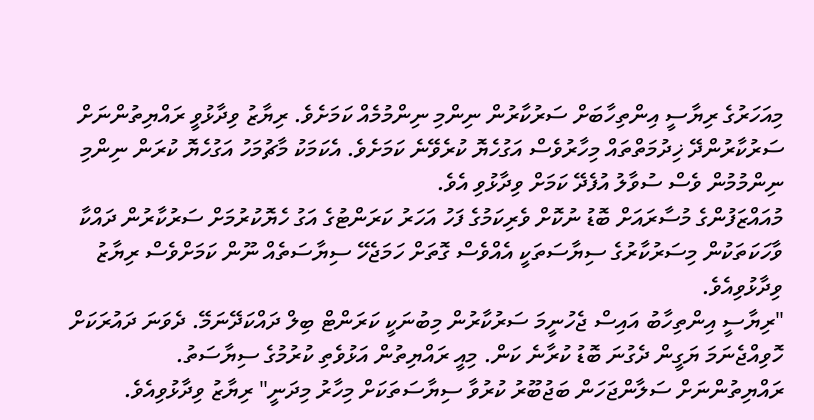މިއަހަރުގެ ރިޔާސީ އިންތިހާބަށް ސަރުކާރުން ނިންމި ނިންމުމެއް ކަމަށެވެ. ރިޔާޒު ވިދާޅުވީ ރައްޔިތުންނަށް ސަރުކާރުންދޭ ޚިދުމަތްތައް މިހާރުވެސް އަގުހެޔޮ ކުރެވޭނެ ކަމަށެވެ. އެކަމަކު މާޗުމަހު އަގުހެޔޮ ކުރަން ނިންމި ނިންމުމުން ވެސް ސުވާލު އުފެދޭ ކަމަށް ވިދާޅުވި އެވެ.
މުއައްޒަފުންގެ މުސާރައަށް ބޮޑު ނުކޮށް ވެރިކަމުގެ ފަހު އަހަރު ކަރަންޓުގެ އަގު ހެޔޮކުރުމަށް ސަރުކާރުން ދައްކާ ވާހަކަތަކުން މިސަރުކާރުގެ ސިޔާސަތަކީ އެއްވެސް ގޮތަށް ހަމަޖެހޭ ސިޔާސަތެއް ނޫން ކަމަށްވެސް ރިޔާޒު ވިދާޅުވިއެވެ.
"ރިޔާސީ އިންތިހާބު އައިސް ޖެހުނީމަ ސަރުކާރުން މިބުނަކީ ކަރަންޓް ބިލް ދައްކަދޭނަމޭ. ދެވަނަ ދައުރަކަށް ހޮވިއްޖެނަމަ ޔަގީން ދެގުނަ ބޮޑު ކުރާނެ ކަން. މިއީ ރައްޔިތުން އަޅުވެތި ކުރުމުގެ ސިޔާސަތު. ރައްޔިތުންނަށް ސަލާންޖަހަން ބަޖުބޫރު ކުރުވާ ސިޔާސަތަކަށް މިހާރު މިދަނީ" ރިޔާޒު ވިދާޅުވިއެވެ.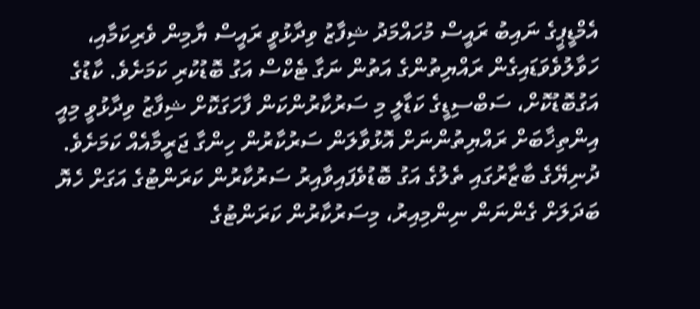އެމްޑީޕީގެ ނައިބު ރައީސް މުހައްމަދު ޝިފާޒު ވިދާޅުވީ ރައީސް ޔާމިން ވެރިކަމާއި، ހަވާލުވެވަޑައިގެން ރައްޔިތުންގެ އަތުން ނަގާ ޓެކްސް އަގު ބޮޑުކުރި ކަމަށެވެ. ކާޑުގެ އަގުބޮޑުކޮށް، ސަބްސިޑީގެ ކަޑާލީ މި ސަރުކާރުންކަން ފާހަގަކޮށް ޝިފާޒު ވިދާޅުވީ މިއީ އިންތިޚާބަށް ރައްޔިތުންނަށް އޮޅުވާލަން ސަރުކާރުން ހިންގާ ޖަރީމާއެއް ކަމަށެވެ.
ދުނިޔޭގެ ބާޒާރުގައި ތެލުގެ އަގު ބޮޑުވެފައިވާއިރު ސަރުކާރުން ކަރަންޓުގެ އަގަށް ހެޔޮ ބަދަލަށް ގެންނަން ނިންމިއިރު، މިސަރުކާރުން ކަރަންޓުގެ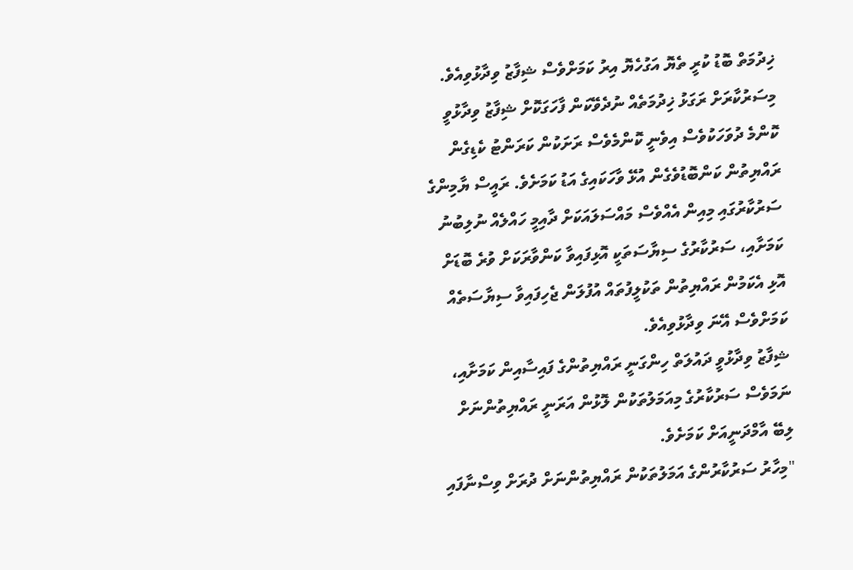ޚިދުމަތް ބޮޑު ކުރީ ތެޔޮ އަގުހެޔޮ އިރު ކަމަށްވެސް ޝިފާޒު ވިދާޅުވިއެވެ.
މިސަރުކާރަށް ރަގަޅު ޚިދުމަތެއް ނުދެވޭކަން ފާހަގަކޮށް ޝިފާޒު ވިދާޅުވީ ކޮންމެ ދުވަހަކުވެސް އިވެނީ ކޮންމެވެސް ރަށަކުން ކަރަންޓު ކެޑިގެން ރައްޔިތުން ކަންބޮޑުވެގެން އުޅޭ ވާހަކައިގެ އަޑު ކަމަށެވެ. ރައީސް ޔާމިންގެ ސަރުކާރުގައި މިއިން އެއްވެސް މައްސަލައަކަށް ދާއިމީ ހައްލެއް ނުލިބުނު ކަމަށާއި، ސަރުކާރުގެ ސިޔާސަތަކީ އޮޅިފައިވާ ކަންވާރަކަށް ވުރެ ބޮޑަށް އޮޅި އެކަމުން ރައްޔިތުން ތަކުލީފުތައް އުފުލަން ޖެހިފައިވާ ސިޔާސަތެއް ކަމަށްވެސް އޭނަ ވިދާޅުވިއެވެ.
ޝިފާޒު ވިދާޅުވީ ދައުލަތް ހިންގަނީ ރައްޔިތުންގެ ފައިސާއިން ކަމަށާއި، ނަމަވެސް ސަރުކާރުގެ މިއަމަލުތަކުން ލޮޅުން އަރަނީ ރައްޔިތުންނަށް ލިބޭ އާމްދަނީއަށް ކަމަށެވެ.
"މިހާރު ސަރުކާރުންގެ އަމަލުތަކުން ރައްޔިތުންނަށް ދުރަށް ވިސްނާފައި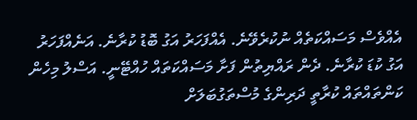އެއްވެސް މަސައްކަތެއް ނުކުރެވޭނެ. އެއްފަހަރު އަގު ބޮޑު ކުރާނެ. އަނެއްފަހަރު އަގު ކުޑަ ކުރާނެ. ދެން ރައްޔިތުން ފަށާ މަސައްކަތައް ހުއްޓޭނީ. އަސްލު މިހެން ކަންތައްތައް ކުރާތީ ދަރިންގެ މުސްތަގުބަލަށް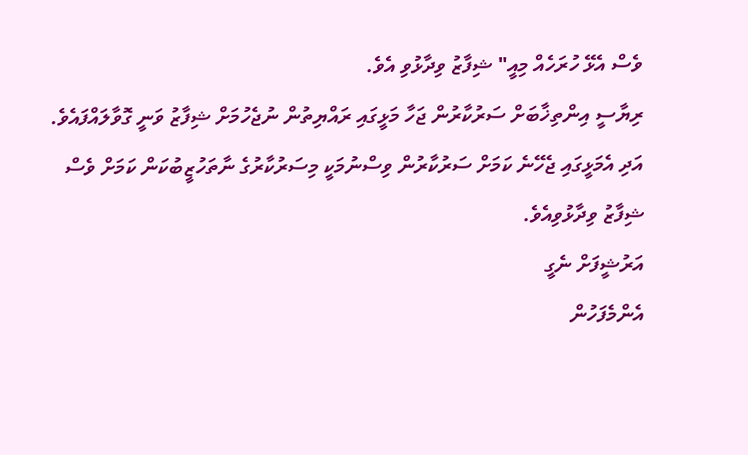ވެސް އެޅޭ ހުރަހެއް މިއީ" ޝިފާޒު ވިދާޅުވި އެވެ.
ރިޔާސީ އިންތިޚާބަށް ސަރުކާރުން ޖަހާ މަޅީގައި ރައްޔިތުން ނުޖެހުމަށް ޝިފާޒު ވަނީ ގޮވާލައްފައެވެ. އަދި އެމަޅީގައި ޖެހޭނެ ކަމަށް ސަރުކާރުން ވިސްނުމަކީ މިސަރުކާރުގެ ނާތަހުޒީބުކަން ކަމަށް ވެސް ޝިފާޒު ވިދާޅުވިއެވެ.
އަރުޝީފަށް ނެގީ
އެންމެފަހުން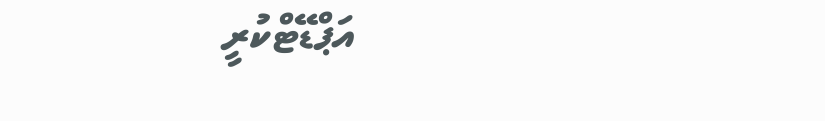އަޕްޑޭޓްކުރީ